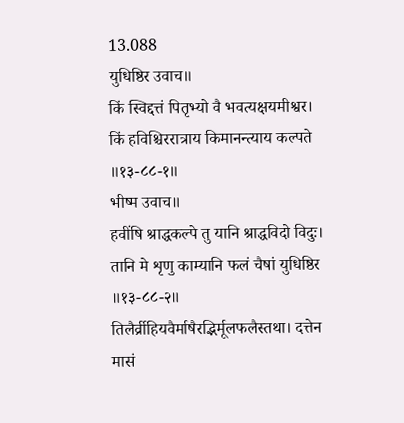13.088
युधिष्ठिर उवाच॥
किं स्विद्दत्तं पितृभ्यो वै भवत्यक्षयमीश्वर। किं हविश्चिररात्राय किमानन्त्याय कल्पते ॥१३-८८-१॥
भीष्म उवाच॥
हवींषि श्राद्धकल्पे तु यानि श्राद्धविदो विदुः। तानि मे शृणु काम्यानि फलं चैषां युधिष्ठिर ॥१३-८८-२॥
तिलैर्व्रीहियवैर्माषैरद्भिर्मूलफलैस्तथा। दत्तेन मासं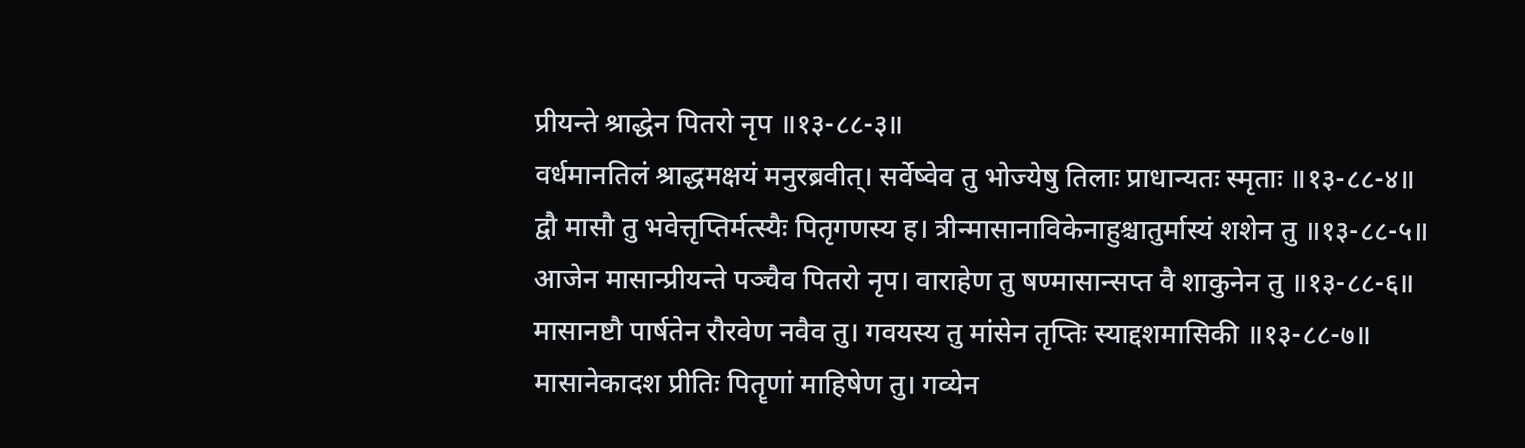प्रीयन्ते श्राद्धेन पितरो नृप ॥१३-८८-३॥
वर्धमानतिलं श्राद्धमक्षयं मनुरब्रवीत्। सर्वेष्वेव तु भोज्येषु तिलाः प्राधान्यतः स्मृताः ॥१३-८८-४॥
द्वौ मासौ तु भवेत्तृप्तिर्मत्स्यैः पितृगणस्य ह। त्रीन्मासानाविकेनाहुश्चातुर्मास्यं शशेन तु ॥१३-८८-५॥
आजेन मासान्प्रीयन्ते पञ्चैव पितरो नृप। वाराहेण तु षण्मासान्सप्त वै शाकुनेन तु ॥१३-८८-६॥
मासानष्टौ पार्षतेन रौरवेण नवैव तु। गवयस्य तु मांसेन तृप्तिः स्याद्दशमासिकी ॥१३-८८-७॥
मासानेकादश प्रीतिः पितॄणां माहिषेण तु। गव्येन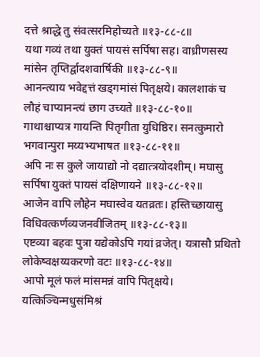दत्ते श्राद्धे तु संवत्सरमिहोच्यते ॥१३-८८-८॥
यथा गव्यं तथा युक्तं पायसं सर्पिषा सह। वाध्रीणसस्य मांसेन तृप्तिर्द्वादशवार्षिकी ॥१३-८८-९॥
आनन्त्याय भवेद्दत्तं खड्गमांसं पितृक्षये। कालशाकं च लौहं चाप्यानन्त्यं छाग उच्यते ॥१३-८८-१०॥
गाथाश्चाप्यत्र गायन्ति पितृगीता युधिष्ठिर। सनत्कुमारो भगवान्पुरा मय्यभ्यभाषत ॥१३-८८-११॥
अपि नः स कुले जायाद्यो नो दद्यात्त्रयोदशीम्। मघासु सर्पिषा युक्तं पायसं दक्षिणायने ॥१३-८८-१२॥
आजेन वापि लौहेन मघास्वेव यतव्रतः। हस्तिच्छायासु विधिवत्कर्णव्यजनवीजितम् ॥१३-८८-१३॥
एष्टव्या बहवः पुत्रा यद्येकोऽपि गयां व्रजेत्। यत्रासौ प्रथितो लोकेष्वक्षय्यकरणो वटः ॥१३-८८-१४॥
आपो मूलं फलं मांसमन्नं वापि पितृक्षये। यत्किञ्चिन्मधुसंमिश्रं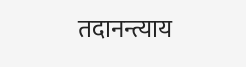तदानन्त्याय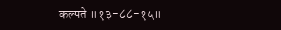कल्पते ॥१३-८८-१५॥